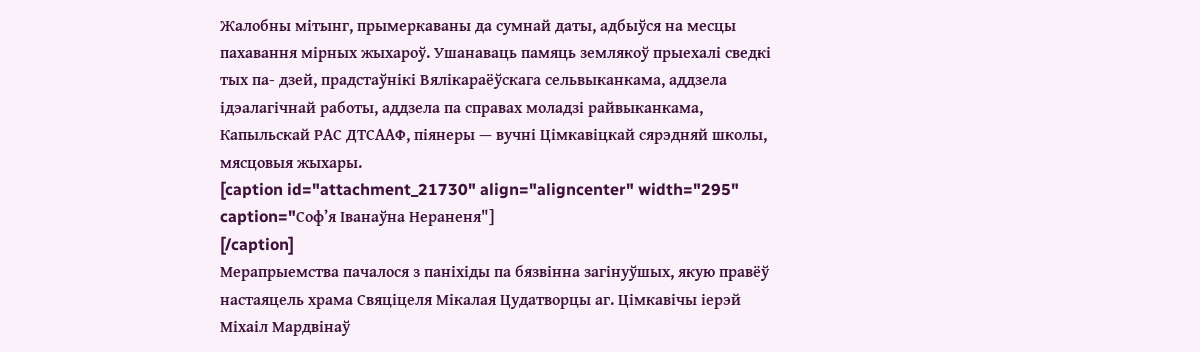Жалобны мітынг, прымеркаваны да сумнай даты, адбыўся на месцы пахавання мірных жыхароў. Ушанаваць памяць землякоў прыехалі сведкі тых па- дзей, прадстаўнікі Вялікараёўскага сельвыканкама, аддзела ідэалагічнай работы, аддзела па справах моладзі райвыканкама, Капыльскай РАС ДТСААФ, піянеры — вучні Цімкавіцкай сярэдняй школы, мясцовыя жыхары.
[caption id="attachment_21730" align="aligncenter" width="295" caption="Соф’я Іванаўна Нераненя"]
[/caption]
Мерапрыемства пачалося з паніхіды па бязвінна загінуўшых, якую правёў настаяцель храма Свяціцеля Мікалая Цудатворцы аг. Цімкавічы іерэй Міхаіл Мардвінаў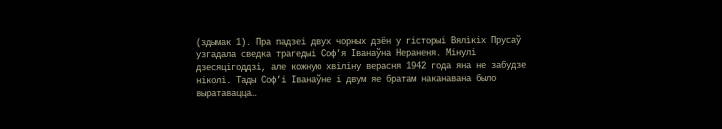(здымак 1). Пра падзеі двух чорных дзён у гісторыі Вялікіх Прусаў узгадала сведка трагедыі Соф’я Іванаўна Нераненя. Мінулі дзесяцігоддзі, але кожную хвіліну верасня 1942 года яна не забудзе ніколі. Тады Соф’і Іванаўне і двум яе братам наканавана было выратавацца…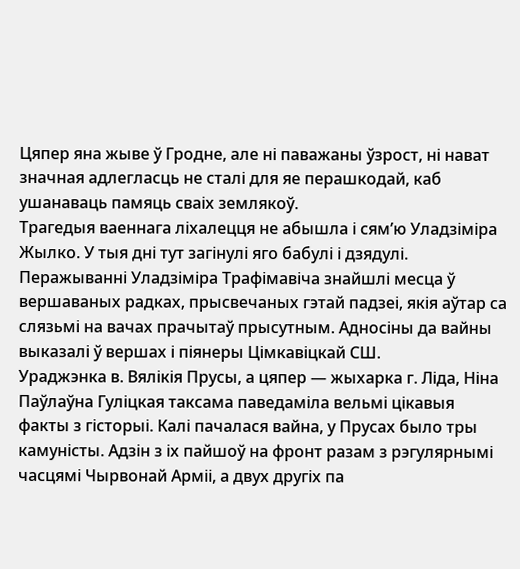Цяпер яна жыве ў Гродне, але ні паважаны ўзрост, ні нават значная адлегласць не сталі для яе перашкодай, каб ушанаваць памяць сваіх землякоў.
Трагедыя ваеннага ліхалецця не абышла і сям’ю Уладзіміра Жылко. У тыя дні тут загінулі яго бабулі і дзядулі. Перажыванні Уладзіміра Трафімавіча знайшлі месца ў вершаваных радках, прысвечаных гэтай падзеі, якія аўтар са слязьмі на вачах прачытаў прысутным. Адносіны да вайны выказалі ў вершах і піянеры Цімкавіцкай СШ.
Ураджэнка в. Вялікія Прусы, а цяпер — жыхарка г. Ліда, Ніна Паўлаўна Гуліцкая таксама паведаміла вельмі цікавыя факты з гісторыі. Калі пачалася вайна, у Прусах было тры камуністы. Адзін з іх пайшоў на фронт разам з рэгулярнымі часцямі Чырвонай Арміі, а двух другіх па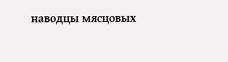наводцы мясцовых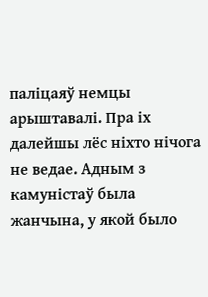паліцаяў немцы арыштавалі. Пра іх далейшы лёс ніхто нічога не ведае. Адным з камуністаў была жанчына, у якой было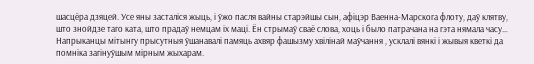шасцёра дзяцей. Усе яны засталіся жыць, і ўжо пасля вайны старэйшы сын, афіцэр Ваенна-Марскога флоту, даў клятву, што знойдзе таго ката, што прадаў немцам іх маці. Ён стрымаў сваё слова, хоць і было патрачана на гэта нямала часу…
Напрыканцы мітынгу прысутныя ўшанавалі памяць ахвяр фашызму хвілінай маўчання , усклалі вянкі і жывыя кветкі да помніка загінуўшым мірным жыхарам.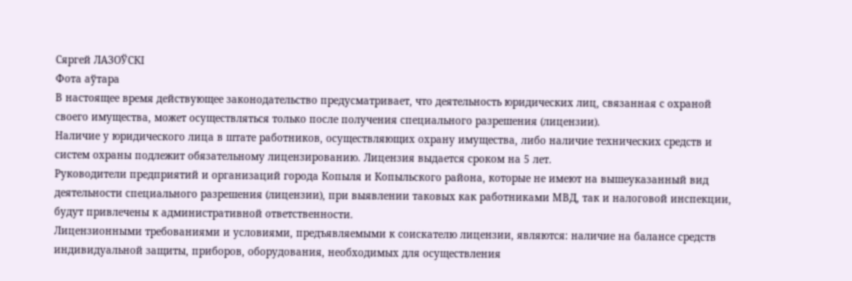Сяргей ЛАЗОЎСКІ
Фота аўтара
В настоящее время действующее законодательство предусматривает, что деятельность юридических лиц, связанная с охраной своего имущества, может осуществляться только после получения специального разрешения (лицензии).
Наличие у юридического лица в штате работников, осуществляющих охрану имущества, либо наличие технических средств и систем охраны подлежит обязательному лицензированию. Лицензия выдается сроком на 5 лет.
Руководители предприятий и организаций города Копыля и Копыльского района, которые не имеют на вышеуказанный вид деятельности специального разрешения (лицензии), при выявлении таковых как работниками МВД, так и налоговой инспекции, будут привлечены к административной ответственности.
Лицензионными требованиями и условиями, предъявляемыми к соискателю лицензии, являются: наличие на балансе средств индивидуальной защиты, приборов, оборудования, необходимых для осуществления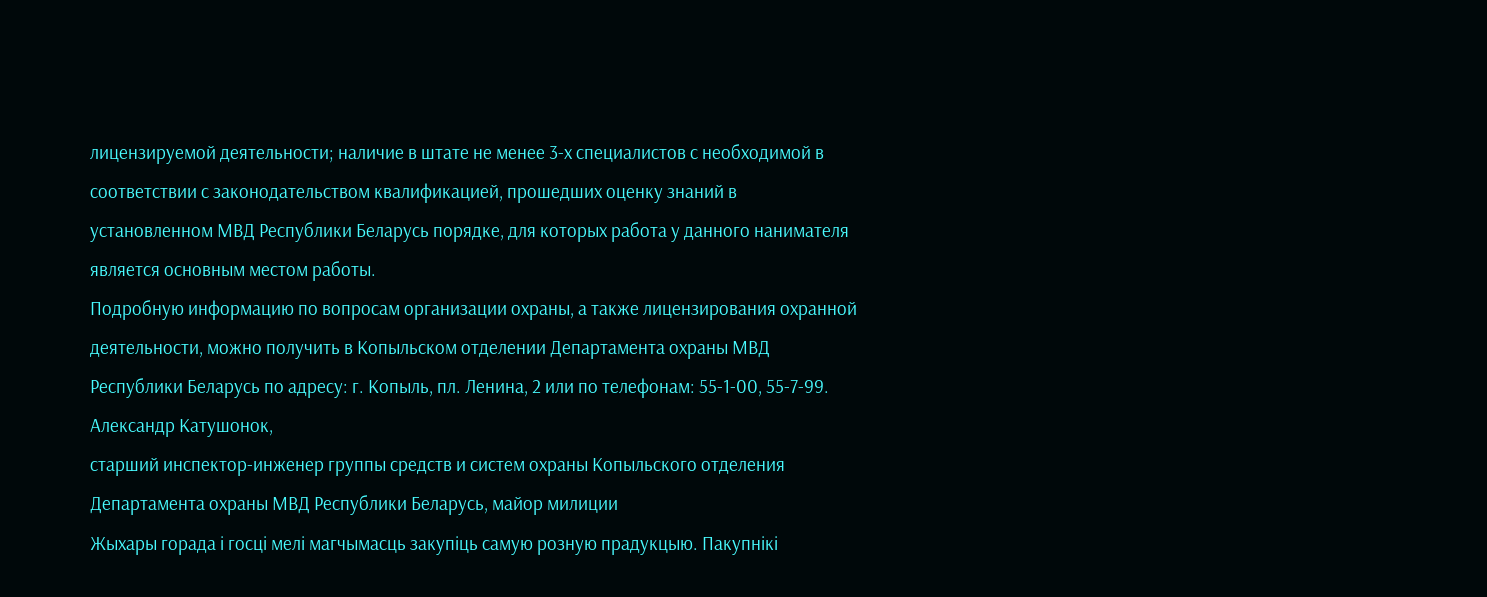лицензируемой деятельности; наличие в штате не менее 3-х специалистов с необходимой в соответствии с законодательством квалификацией, прошедших оценку знаний в установленном МВД Республики Беларусь порядке, для которых работа у данного нанимателя является основным местом работы.
Подробную информацию по вопросам организации охраны, а также лицензирования охранной деятельности, можно получить в Копыльском отделении Департамента охраны МВД Республики Беларусь по адресу: г. Копыль, пл. Ленина, 2 или по телефонам: 55-1-00, 55-7-99.
Александр Катушонок,
старший инспектор-инженер группы средств и систем охраны Копыльского отделения Департамента охраны МВД Республики Беларусь, майор милиции
Жыхары горада і госці мелі магчымасць закупіць самую розную прадукцыю. Пакупнікі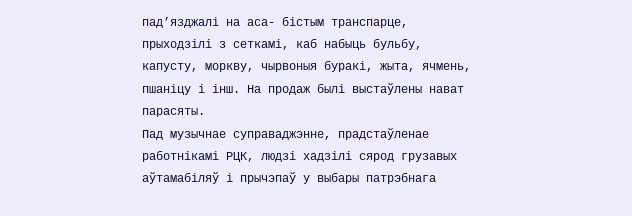пад’язджалі на аса- бістым транспарце, прыходзілі з сеткамі, каб набыць бульбу, капусту, моркву, чырвоныя буракі, жыта, ячмень, пшаніцу і інш. На продаж былі выстаўлены нават парасяты.
Пад музычнае суправаджэнне, прадстаўленае работнікамі РЦК, людзі хадзілі сярод грузавых аўтамабіляў і прычэпаў у выбары патрэбнага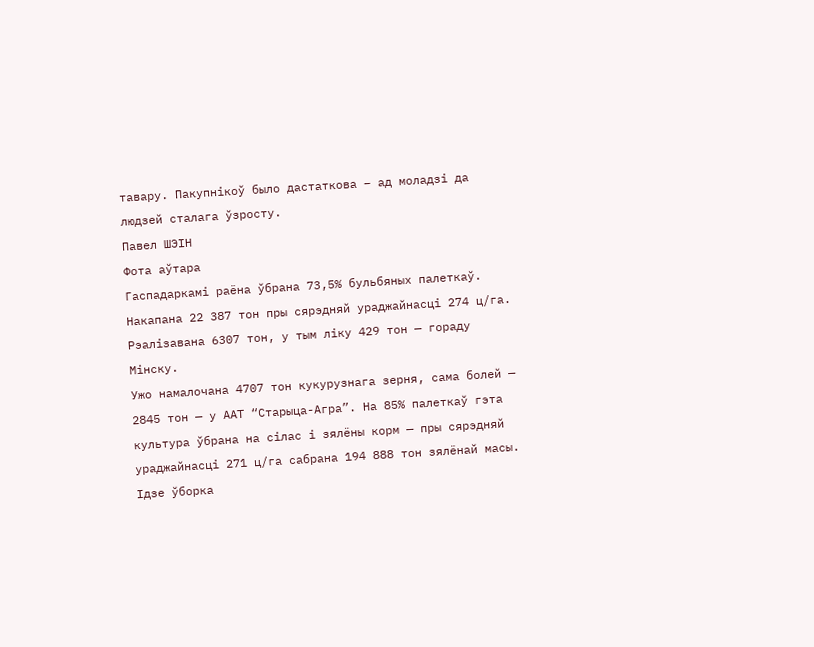тавару. Пакупнікоў было дастаткова – ад моладзі да людзей сталага ўзросту.
Павел ШЭІН
Фота аўтара
Гаспадаркамі раёна ўбрана 73,5% бульбяных палеткаў. Накапана 22 387 тон пры сярэдняй ураджайнасці 274 ц/га. Рэалізавана 6307 тон, у тым ліку 429 тон — гораду Мінску.
Ужо намалочана 4707 тон кукурузнага зерня, сама болей — 2845 тон — у ААТ “Старыца-Агра”. На 85% палеткаў гэта культура ўбрана на сілас і зялёны корм — пры сярэдняй ураджайнасці 271 ц/га сабрана 194 888 тон зялёнай масы.
Ідзе ўборка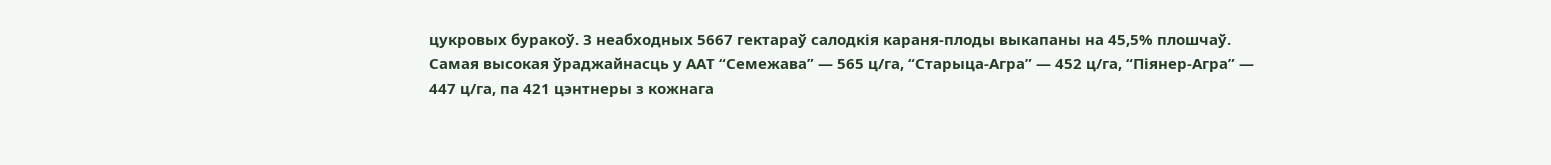цукровых буракоў. З неабходных 5667 гектараў салодкія караня-плоды выкапаны на 45,5% плошчаў. Самая высокая ўраджайнасць у ААТ “Семежава” — 565 ц/га, “Старыца-Агра” — 452 ц/га, “Піянер-Агра” — 447 ц/га, па 421 цэнтнеры з кожнага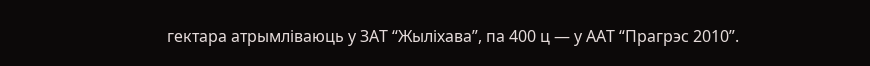гектара атрымліваюць у ЗАТ “Жыліхава”, па 400 ц — у ААТ “Прагрэс 2010”.